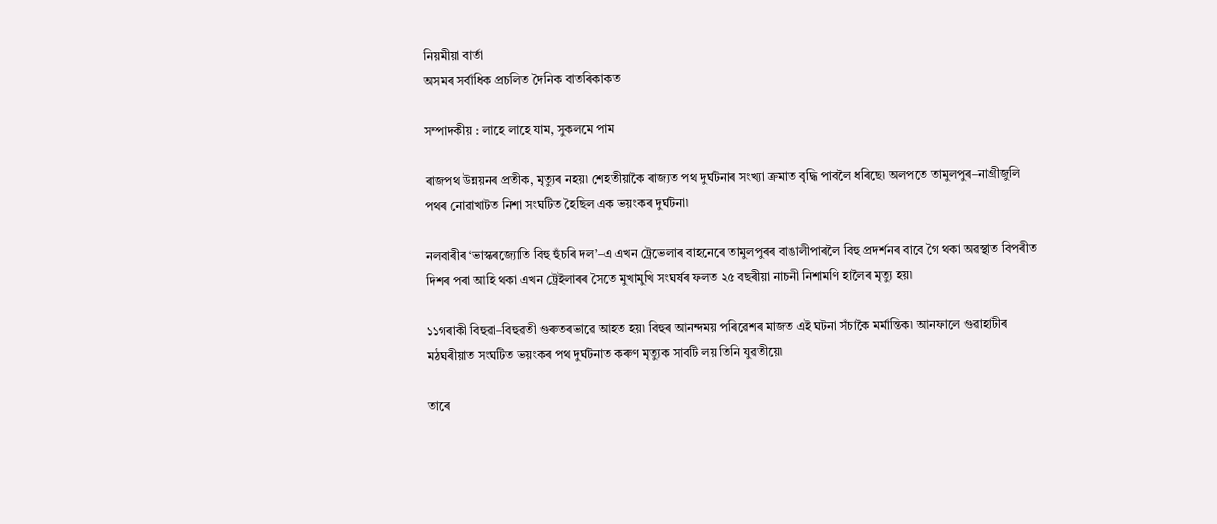নিয়মীয়া বাৰ্তা
অসমৰ সৰ্বাধিক প্ৰচলিত দৈনিক বাতৰিকাকত

সম্পাদকীয় : লাহে লাহে যাম, সুকলমে পাম

ৰাজপথ উন্নয়নৰ প্রতীক, মৃত্যুৰ নহয়৷ শেহতীয়াকৈ ৰাজ্যত পথ দুর্ঘটনাৰ সংখ্যা ক্রমাত বৃদ্ধি পাবলৈ ধৰিছে৷ অলপতে তামুলপুৰ–নাগ্রীজুলি পথৰ নোৱাখাটত নিশা সংঘটিত হৈছিল এক ভয়ংকৰ দুর্ঘটনা৷

নলবাৰীৰ ‘ভাস্কৰজ্যোতি বিহু হুঁচৰি দল’–এ এখন ট্ৰেভেলাৰ বাহনেৰে তামুলপুৰৰ বাঙালীপাৰলৈ বিহু প্রদর্শনৰ বাবে গৈ থকা অৱস্থাত বিপৰীত দিশৰ পৰা আহি থকা এখন ট্ৰেইলাৰৰ সৈতে মুখামুখি সংঘর্ষৰ ফলত ২৫ বছৰীয়া নাচনী নিশামণি হালৈৰ মৃত্যু হয়৷

১১গৰাকী বিহুৱা–বিহুৱতী গুৰুতৰভাৱে আহত হয়৷ বিহুৰ আনন্দময় পৰিৱেশৰ মাজত এই ঘটনা সঁচাকৈ মর্মান্তিক৷ আনফালে গুৱাহাটীৰ মঠঘৰীয়াত সংঘটিত ভয়ংকৰ পথ দুর্ঘটনাত কৰুণ মৃত্যুক সাবটি লয় তিনি যুৱতীয়ে৷

তাৰে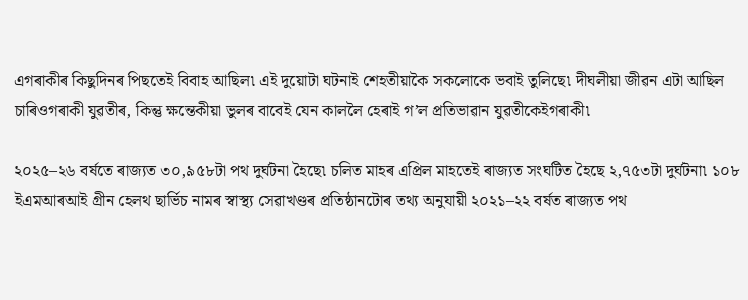এগৰাকীৰ কিছুদিনৰ পিছতেই বিবাহ আছিল৷ এই দুয়োটা ঘটনাই শেহতীয়াকৈ সকলোকে ভবাই তুলিছে৷ দীঘলীয়া জীৱন এটা আছিল চাৰিওগৰাকী যুৱতীৰ, কিন্তু ক্ষন্তেকীয়া ভুলৰ বাবেই যেন কাললৈ হেৰাই গ’ল প্রতিভাৱান যুৱতীকেইগৰাকী৷

২০২৫–২৬ বর্ষতে ৰাজ্যত ৩০,৯৫৮টা পথ দুর্ঘটনা হৈছে৷ চলিত মাহৰ এপ্রিল মাহতেই ৰাজ্যত সংঘটিত হৈছে ২,৭৫৩টা দুর্ঘটনা৷ ১০৮ ইএমআৰআই গ্রীন হেলথ ছার্ভিচ নামৰ স্বাস্থ্য সেৱাখণ্ডৰ প্রতিষ্ঠানটোৰ তথ্য অনুযায়ী ২০২১–২২ বর্ষত ৰাজ্যত পথ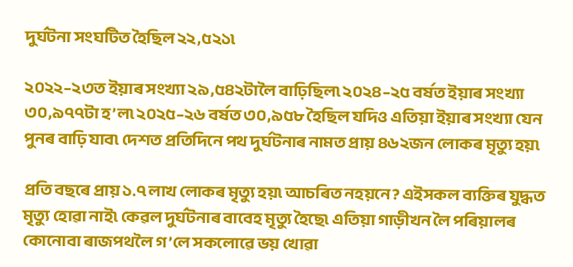দুর্ঘটনা সংঘটিত হৈছিল ২২,৫২১৷

২০২২–২৩ত ইয়াৰ সংখ্যা ২৯,৫৪২টালৈ বাঢ়িছিল৷ ২০২৪–২৫ বর্ষত ইয়াৰ সংখ্যা ৩০,৯৭৭টা হ’ল৷ ২০২৫–২৬ বর্ষত ৩০,৯৫৮ হৈছিল যদিও এতিয়া ইয়াৰ সংখ্যা যেন পুনৰ বাঢ়ি যাব৷ দেশত প্রতিদিনে পথ দুর্ঘটনাৰ নামত প্রায় ৪৬২জন লোকৰ মৃত্যু হয়৷

প্রতি বছৰে প্রায় ১.৭ লাখ লোকৰ মৃত্যু হয়৷ আচৰিত নহয়নে? এইসকল ব্যক্তিৰ যুদ্ধত মৃত্যু হোৱা নাই৷ কেৱল দুর্ঘটনাৰ বাবেহ মৃত্যু হৈছে৷ এতিয়া গাড়ীখন লৈ পৰিয়ালৰ কোনোবা ৰাজপথলৈ গ’লে সকলোৱে ভয় খোৱা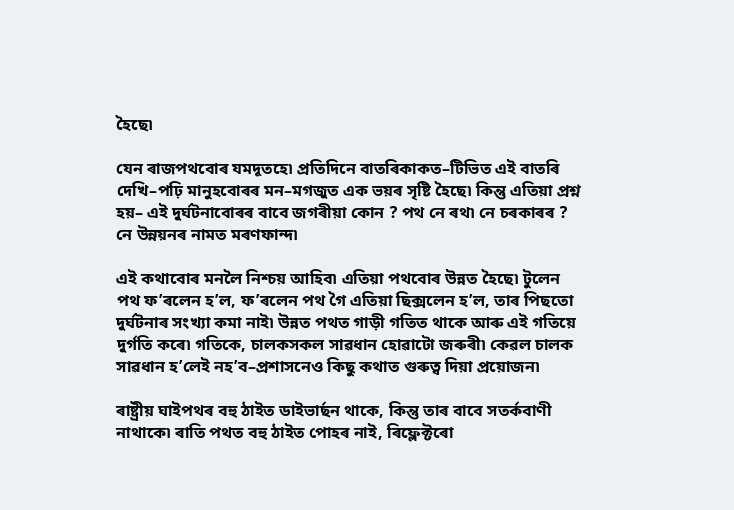হৈছে৷

যেন ৰাজপথবোৰ যমদূতহে৷ প্রতিদিনে বাতৰিকাকত–টিভিত এই বাতৰি দেখি–পঢ়ি মানুহবোৰৰ মন–মগজুত এক ভয়ৰ সৃষ্টি হৈছে৷ কিন্তু এতিয়া প্রশ্ন হয়– এই দুর্ঘটনাবোৰৰ বাবে জগৰীয়া কোন ? পথ নে ৰথ৷ নে চৰকাৰৰ ? নে উন্নয়নৰ নামত মৰণফান্দ৷

এই কথাবোৰ মনলৈ নিশ্চয় আহিব৷ এতিয়া পথবোৰ উন্নত হৈছে৷ টুলেন পথ ফ’ৰলেন হ’ল, ফ’ৰলেন পথ গৈ এতিয়া ছিক্সলেন হ’ল, তাৰ পিছতো দুর্ঘটনাৰ সংখ্যা কমা নাই৷ উন্নত পথত গাড়ী গতিত থাকে আৰু এই গতিয়ে দুর্গতি কৰে৷ গতিকে, চালকসকল সাৱধান হোৱাটো জৰুৰী৷ কেৱল চালক সাৱধান হ’লেই নহ’ব–প্রশাসনেও কিছু কথাত গুৰুত্ব দিয়া প্রয়োজন৷

ৰাষ্ট্রীয় ঘাইপথৰ বহু ঠাইত ডাইভার্ছন থাকে, কিন্তু তাৰ বাবে সতর্কবাণী নাথাকে৷ ৰাতি পথত বহু ঠাইত পোহৰ নাই, ৰিফ্লেক্টৰো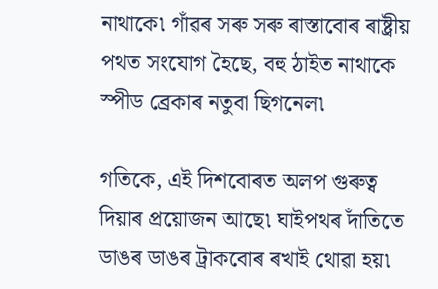নাথাকে৷ গাঁৱৰ সৰু সৰু ৰাস্তাবোৰ ৰাষ্ট্রীয় পথত সংযোগ হৈছে, বহু ঠাইত নাথাকে স্পীড ব্রেকাৰ নতুবা ছিগনেল৷

গতিকে, এই দিশবোৰত অলপ গুৰুত্ব দিয়াৰ প্রয়োজন আছে৷ ঘাইপথৰ দাঁতিতে ডাঙৰ ডাঙৰ ট্ৰাকবোৰ ৰখাই থোৱা হয়৷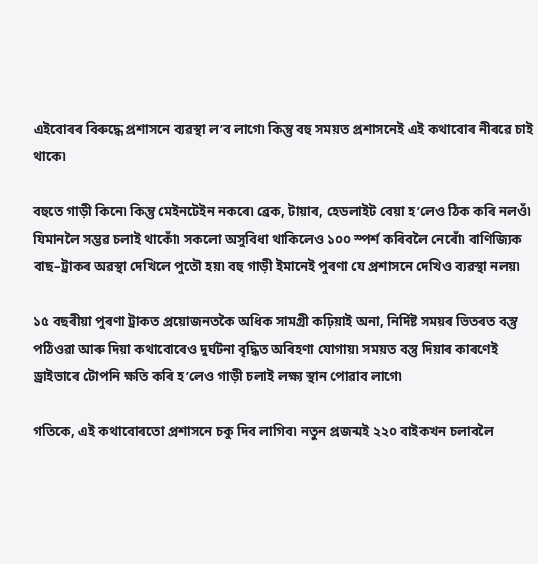এইবোৰৰ বিৰুদ্ধে প্রশাসনে ব্যৱস্থা ল’ব লাগে৷ কিন্তু বহু সময়ত প্রশাসনেই এই কথাবোৰ নীৰৱে চাই থাকে৷

বহুতে গাড়ী কিনে৷ কিন্তু মেইনটেইন নকৰে৷ ব্রেক, টায়াৰ, হেডলাইট বেয়া হ’লেও ঠিক কৰি নলওঁ৷ যিমানলৈ সম্ভৱ চলাই থাকোঁ৷ সকলো অসুবিধা থাকিলেও ১০০ স্পর্শ কৰিবলৈ নেৰোঁ৷ বাণিজ্যিক বাছ–ট্ৰাকৰ অৱস্থা দেখিলে পুতৌ হয়৷ বহু গাড়ী ইমানেই পুৰণা যে প্রশাসনে দেখিও ব্যৱস্থা নলয়৷

১৫ বছৰীয়া পুৰণা ট্ৰাকত প্রয়োজনতকৈ অধিক সামগ্রী কঢ়িয়াই অনা, নির্দিষ্ট সময়ৰ ভিতৰত বস্তু পঠিওৱা আৰু দিয়া কথাবোৰেও দুর্ঘটনা বৃদ্ধিত অৰিহণা যোগায়৷ সময়ত বস্তু দিয়াৰ কাৰণেই ড্ৰাইভাৰে টোপনি ক্ষতি কৰি হ’লেও গাড়ী চলাই লক্ষ্য স্থান পোৱাব লাগে৷

গতিকে, এই কথাবোৰতো প্রশাসনে চকু দিব লাগিব৷ নতুন প্রজন্মই ২২০ বাইকখন চলাবলৈ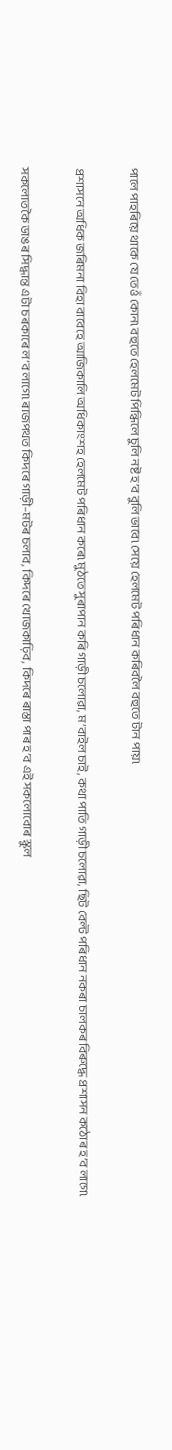পালে পাহৰিয়ে থাকে যে তেওঁ কোন৷ বহুতে হেলমেট পিন্ধিলে চুলি নষ্ট হ’ব বুলি ভাবে৷ সেয়ে হেলমেট পৰিধান কৰিবলৈ বহুতে টান পায়৷

প্রশাসনে অধিক জৰিমনা বিহা বাবেহে আজিকালি অধিকাংশহ হেলমেট পৰিধান কৰে৷ মুঠতে সুৰাপান কৰি গাড়ী চলোৱা, ম’বাইল চাই, কথা পাতি গাড়ী চলোৱা, ছিট বেল্ট পৰিধান নকৰা চালকৰ বিৰুদ্ধে প্রশাসন কঠোৰ হ’ব লাগে৷

সকলোতকৈ ডাঙৰ সিদ্ধান্ত এটা চৰকাৰে ল’ব লাগে৷ ৰাজপথত কিদৰে গাড়ী–মটৰ চলাব, কিদৰে খোজকাঢ়িব, কিদৰে ৰাস্তা পাৰ হ’ব এই সকলোবোৰ স্কুল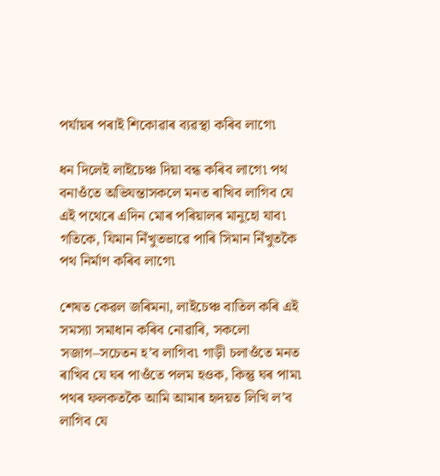পর্যায়ৰ পৰাই শিকোৱাৰ ব্যৱস্থা কৰিব লাগে৷

ধন দিলেই লাইচেঞ্চ দিয়া বন্ধ কৰিব লাগে৷ পথ বনাওঁতে অভিযন্তাসকলে মনত ৰাখিব লাগিব যে এই পথেৰে এদিন মোৰ পৰিয়ালৰ মানুহো যাব৷ গতিকে, যিমান নিঁখুতভাৱে পাৰি সিমান নিঁখুতকৈ পথ নির্মাণ কৰিব লাগে৷

শেষত কেৱল জৰিমনা, লাইচেঞ্চ বাতিল কৰি এই সমস্যা সমাধান কৰিব নোৱাৰি, সকলো সজাগ–সচেতন হ’ব লাগিব৷ গাড়ী চলাওঁতে মনত ৰাখিব যে ঘৰ পাওঁতে পলম হওক, কিন্তু ঘৰ পাম৷ পথৰ ফলকতকৈ আমি আমাৰ হৃদয়ত লিখি ল’ব লাগিব যে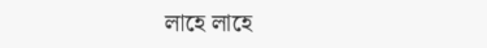লাহে লাহে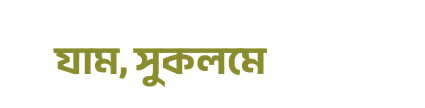যাম, সুকলমে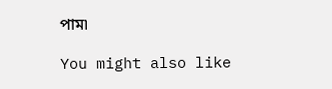পাম৷

You might also like